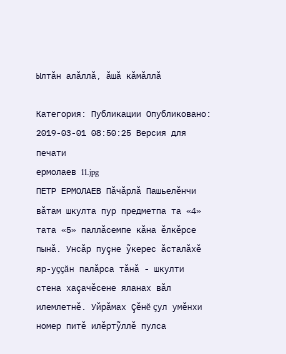Ылтăн алăллă, ăшă кăмăллă

Категория: Публикации Опубликовано: 2019-03-01 08:50:25 Версия для печати
ермолаев 11.jpg
ПЕТР ЕРМОЛАЕВ Пăчăрлă Пашьелĕнчи вăтам шкулта пур предметпа та «4» тата «5» паллăсемпе кăна ĕлкĕрсе пынă. Унсăр пуçне ỹкерес ăсталăхĕ яр-уççăн палăрса тăнă - шкулти стена хаçачĕсене яланах вăл илемлетнĕ. Уйрăмах Çĕнĕ çул умĕнхи номер питĕ илĕртỹллĕ пулса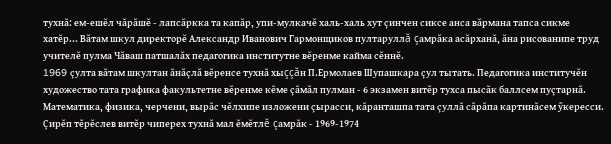тухнă: ем-ешĕл чăрăшĕ - лапсăркка та капăр, упи-мулкачĕ халь-халь хут çинчен сиксе анса вăрмана тапса сикме хатĕр... Вăтам шкул директорĕ Александр Иванович Гармонщиков пултаруллă çамрăка асăрханă, ăна рисованипе труд учителĕ пулма Чăваш патшалăх педагогика институтне вĕренме кайма сĕннĕ.
1969 çулта вăтам шкултан ăнăçлă вĕренсе тухнă хыççăн П.Ермолаев Шупашкара çул тытать. Педагогика институчĕн художество тата графика факультетне вĕренме кĕме çăмăл пулман - 6 экзамен витĕр тухса пысăк баллсем пуçтарнă. Математика, физика, черчени, вырăс чĕлхипе изложени çырасси, кăранташпа тата çуллă сăрăпа картинăсем ỹкересси. Çирĕп тĕрĕслев витĕр чиперех тухнă мал ĕмĕтлĕ çамрăк - 1969-1974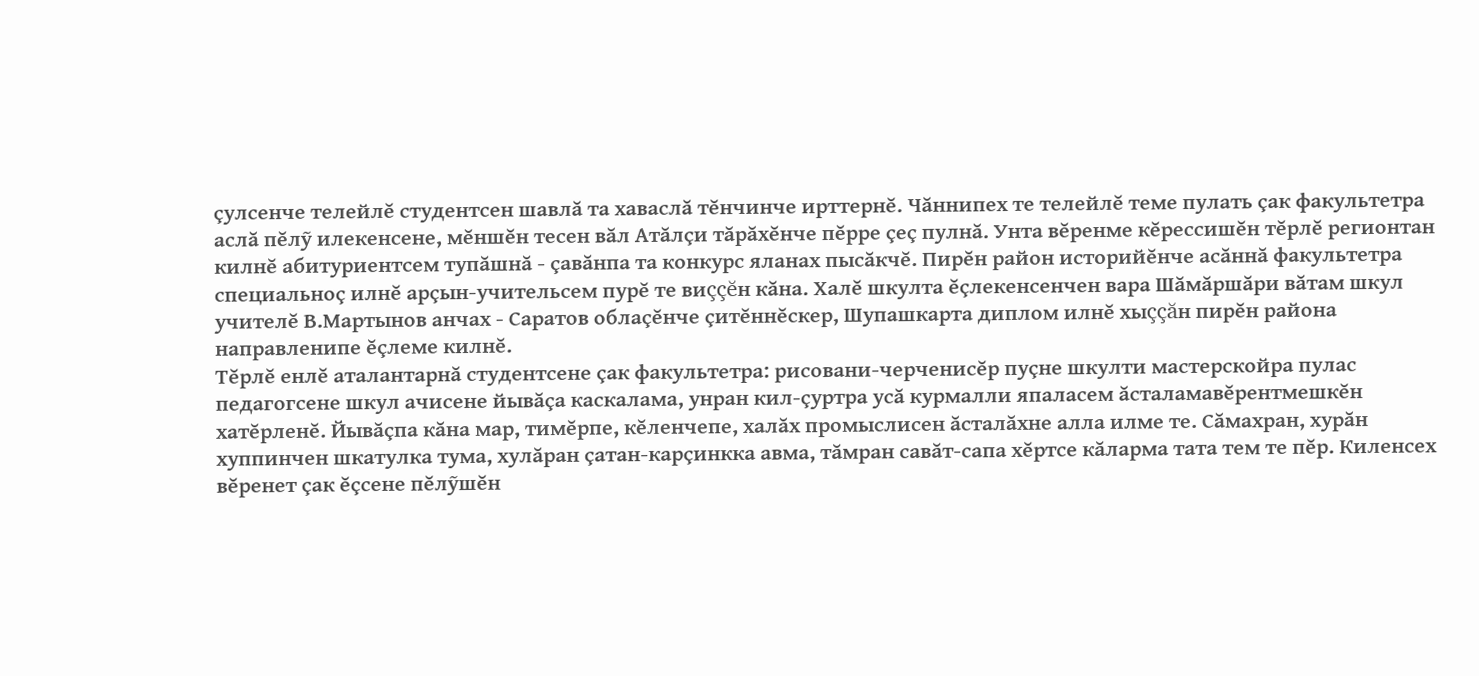çулсенче телейлĕ студентсен шавлă та хаваслă тĕнчинче ирттернĕ. Чăннипех те телейлĕ теме пулать çак факультетра аслă пĕлỹ илекенсене, мĕншĕн тесен вăл Атăлçи тăрăхĕнче пĕрре çеç пулнă. Унта вĕренме кĕрессишĕн тĕрлĕ регионтан килнĕ абитуриентсем тупăшнă - çавăнпа та конкурс яланах пысăкчĕ. Пирĕн район историйĕнче асăннă факультетра специальноç илнĕ арçын-учительсем пурĕ те виççĕн кăна. Халĕ шкулта ĕçлекенсенчен вара Шăмăршăри вăтам шкул учителĕ В.Мартынов анчах - Саратов облаçĕнче çитĕннĕскер, Шупашкарта диплом илнĕ хыççăн пирĕн района направленипе ĕçлеме килнĕ.
Тĕрлĕ енлĕ аталантарнă студентсене çак факультетра: рисовани-черченисĕр пуçне шкулти мастерскойра пулас педагогсене шкул ачисене йывăçа каскалама, унран кил-çуртра усă курмалли япаласем ăсталамавĕрентмешкĕн хатĕрленĕ. Йывăçпа кăна мар, тимĕрпе, кĕленчепе, халăх промыслисен ăсталăхне алла илме те. Сăмахран, хурăн хуппинчен шкатулка тума, хулăран çатан-карçинкка авма, тăмран савăт-сапа хĕртсе кăларма тата тем те пĕр. Киленсех вĕренет çак ĕçсене пĕлỹшĕн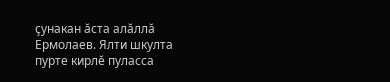çунакан ăста алăллă Ермолаев. Ялти шкулта пурте кирлĕ пуласса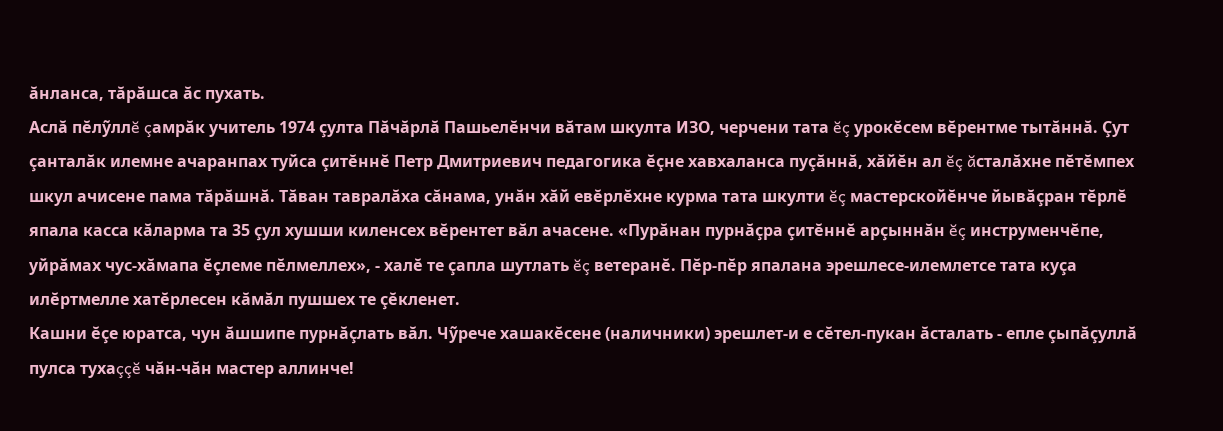ăнланса, тăрăшса ăс пухать.
Аслă пĕлỹллĕ çамрăк учитель 1974 çулта Пăчăрлă Пашьелĕнчи вăтам шкулта ИЗО, черчени тата ĕç урокĕсем вĕрентме тытăннă. Çут çанталăк илемне ачаранпах туйса çитĕннĕ Петр Дмитриевич педагогика ĕçне хавхаланса пуçăннă, хăйĕн ал ĕç ăсталăхне пĕтĕмпех шкул ачисене пама тăрăшнă. Тăван тавралăха сăнама, унăн хăй евĕрлĕхне курма тата шкулти ĕç мастерскойĕнче йывăçран тĕрлĕ япала касса кăларма та 35 çул хушши киленсех вĕрентет вăл ачасене. «Пурăнан пурнăçра çитĕннĕ арçыннăн ĕç инструменчĕпе, уйрăмах чус-хăмапа ĕçлеме пĕлмеллех», - халĕ те çапла шутлать ĕç ветеранĕ. Пĕр-пĕр япалана эрешлесе-илемлетсе тата куçа илĕртмелле хатĕрлесен кăмăл пушшех те çĕкленет.
Кашни ĕçе юратса, чун ăшшипе пурнăçлать вăл. Чỹрече хашакĕсене (наличники) эрешлет-и е сĕтел-пукан ăсталать - епле çыпăçуллă пулса тухаççĕ чăн-чăн мастер аллинче!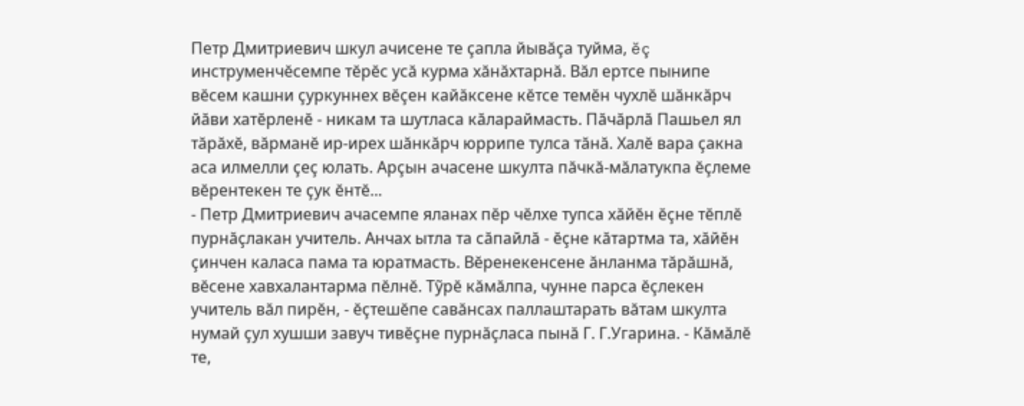Петр Дмитриевич шкул ачисене те çапла йывăçа туйма, ĕç инструменчĕсемпе тĕрĕс усă курма хăнăхтарнă. Вăл ертсе пынипе вĕсем кашни çуркуннех вĕçен кайăксене кĕтсе темĕн чухлĕ шăнкăрч йăви хатĕрленĕ - никам та шутласа кăлараймасть. Пăчăрлă Пашьел ял тăрăхĕ, вăрманĕ ир-ирех шăнкăрч юррипе тулса тăнă. Халĕ вара çакна аса илмелли çеç юлать. Арçын ачасене шкулта пăчкă-мăлатукпа ĕçлеме вĕрентекен те çук ĕнтĕ...
- Петр Дмитриевич ачасемпе яланах пĕр чĕлхе тупса хăйĕн ĕçне тĕплĕ пурнăçлакан учитель. Анчах ытла та сăпайлă - ĕçне кăтартма та, хăйĕн çинчен каласа пама та юратмасть. Вĕренекенсене ăнланма тăрăшнă, вĕсене хавхалантарма пĕлнĕ. Тỹрĕ кăмăлпа, чунне парса ĕçлекен учитель вăл пирĕн, - ĕçтешĕпе савăнсах паллаштарать вăтам шкулта нумай çул хушши завуч тивĕçне пурнăçласа пынă Г. Г.Угарина. - Кăмăлĕ те,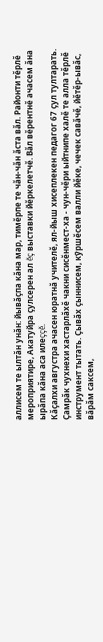аллисем те ылтăн унăн: йывăçпа кăна мар, тимĕрпе те чăн-чăн ăста вăл. Районти тĕрлĕ мероприятире, Акатуйра çулсерен ал ĕç выставки йĕркелетчĕ. Вăл вĕрентнĕ ачасем ăна ырăпа кăна аса илеççĕ.
Кăçалхи августра ачасен юратнă учителĕ, ял-йыш хисеплекен педагог 67 çул тултарать. Çамрăк чухнехи хастарлăхĕ чакни сисĕнмест-ха - чун-чĕри ыйтнипе халĕ те алла тĕрлĕ инструмент тытать. Çывăх çыннисем, кỹршĕсем валли йĕке, чечек савăчĕ, йĕтĕр-ывăс, вăрăм саксем,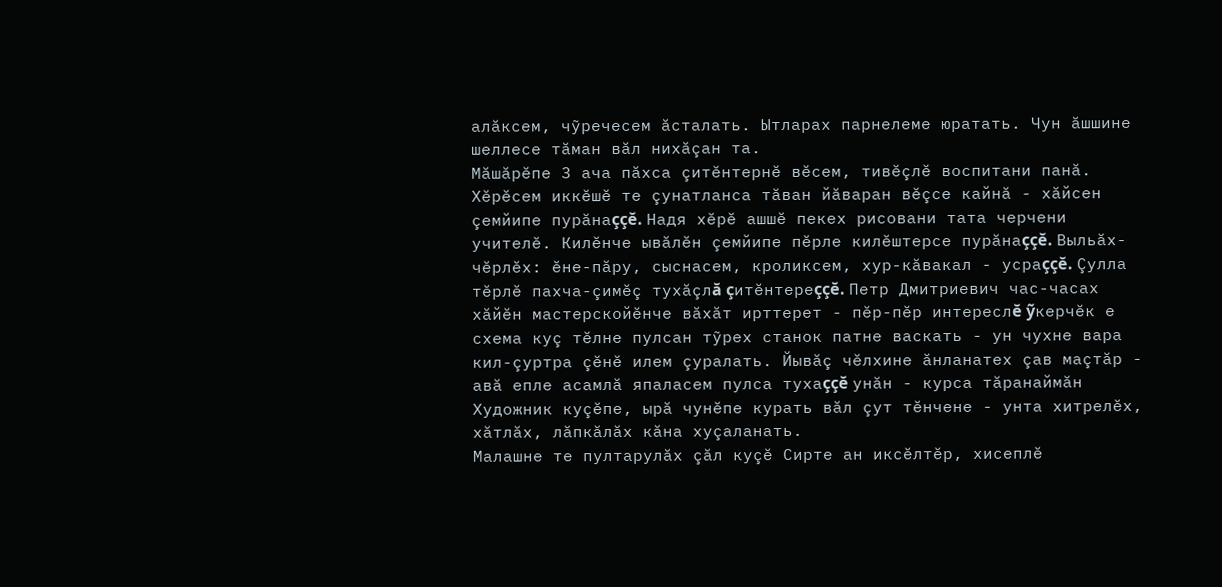алăксем, чỹречесем ăсталать. Ытларах парнелеме юратать. Чун ăшшине шеллесе тăман вăл нихăçан та.
Мăшăрĕпе 3 ача пăхса çитĕнтернĕ вĕсем, тивĕçлĕ воспитани панă. Хĕрĕсем иккĕшĕ те çунатланса тăван йăваран вĕçсе кайнă - хăйсен çемйипе пурăнаççĕ. Надя хĕрĕ ашшĕ пекех рисовани тата черчени учителĕ. Килĕнче ывăлĕн çемйипе пĕрле килĕштерсе пурăнаççĕ. Выльăх-чĕрлĕх: ĕне-пăру, сыснасем, кроликсем, хур-кăвакал - усраççĕ. Çулла тĕрлĕ пахча-çимĕç тухăçлă çитĕнтереççĕ. Петр Дмитриевич час-часах хăйĕн мастерскойĕнче вăхăт ирттерет - пĕр-пĕр интереслĕ ỹкерчĕк е схема куç тĕлне пулсан тỹрех станок патне васкать - ун чухне вара кил-çуртра çĕнĕ илем çуралать. Йывăç чĕлхине ăнланатех çав маçтăр - авă епле асамлă япаласем пулса тухаççĕ унăн - курса тăранаймăн Художник куçĕпе, ырă чунĕпе курать вăл çут тĕнчене - унта хитрелĕх, хăтлăх, лăпкăлăх кăна хуçаланать.
Малашне те пултарулăх çăл куçĕ Сирте ан иксĕлтĕр, хисеплĕ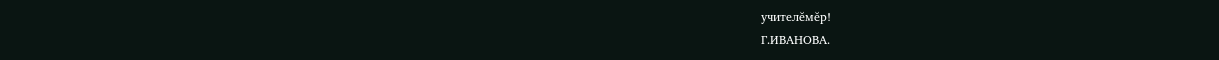учителĕмĕр!
Г.ИВАНОВА.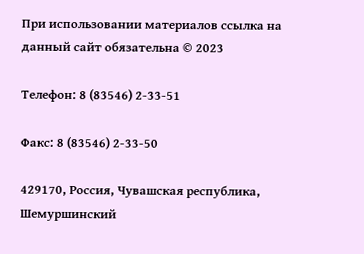При использовании материалов ссылка на данный сайт обязательна © 2023

Телефон: 8 (83546) 2-33-51

Факс: 8 (83546) 2-33-50

429170, Россия, Чувашская республика, Шемуршинский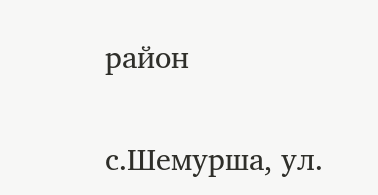район

с.Шемурша, ул.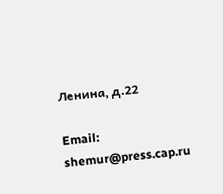Ленина, д.22

Email: shemur@press.cap.ru